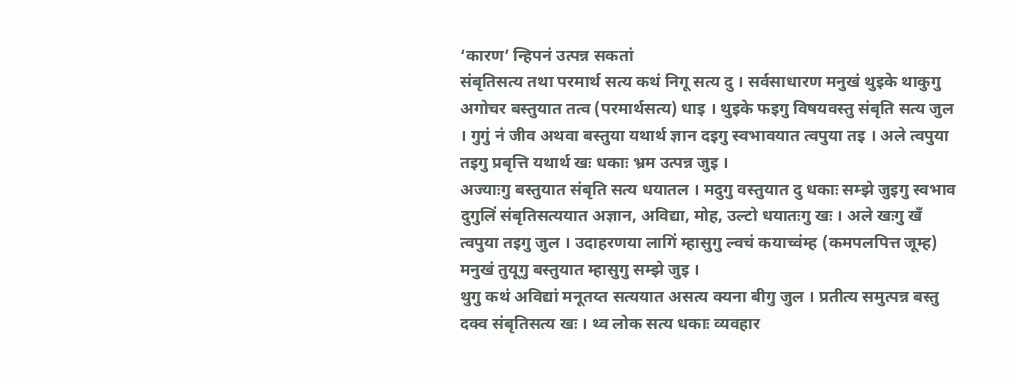‘कारण’ न्हिपनं उत्पन्न सकतां
संबृतिसत्य तथा परमार्थ सत्य कथं निगू सत्य दु । सर्वसाधारण मनुखं थुइके थाकुगु अगोचर बस्तुयात तत्व (परमार्थसत्य) धाइ । थुइके फइगु विषयवस्तु संबृति सत्य जुल । गुगुं नं जीव अथवा बस्तुया यथार्थ ज्ञान दइगु स्वभावयात त्वपुया तइ । अले त्वपुया तइगु प्रबृत्ति यथार्थ खः धकाः भ्रम उत्पन्न जुइ ।
अज्याःगु बस्तुयात संबृति सत्य धयातल । मदुगु वस्तुयात दु धकाः सम्झे जुइगु स्वभाव दुगुलिं संबृतिसत्ययात अज्ञान, अविद्या, मोह, उल्टो धयातःगु खः । अले खःगु खँ त्वपुया तइगु जुल । उदाहरणया लागिं म्हासुगु ल्वचं कयाच्वंम्ह (कमपलपित्त जूम्ह) मनुखं तुयूगु बस्तुयात म्हासुगु सम्झे जुइ ।
थुगु कथं अविद्यां मनूतय्त सत्ययात असत्य क्यना बीगु जुल । प्रतीत्य समुत्पन्न बस्तु दक्व संबृतिसत्य खः । थ्व लोक सत्य धकाः व्यवहार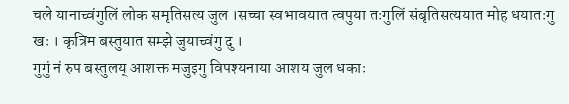चले यानाच्वंगुलिं लोक समृतिसत्य जुल ।सच्चा स्वभावयात त्वपुया तःगुलिं संबृतिसत्ययात मोह धयातःगु खः । कृत्रिम बस्तुयात सम्झे जुयाच्वंगु दु ।
गुगुं नं रुप बस्तुलय् आशक्त मजुइगु विपश्यनाया आशय जुल धकाः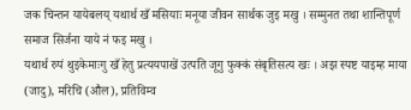जक चिन्तन यायेबलय् यथार्थ खँ मसियाः मनूया जीवन सार्थक जुइ मखु । सम्मुनत तथा शान्तिपूर्ण समाज सिर्जना याये नं फइ मखु ।
यथार्थ रुपं थुइकेमाःगु खँ हेतु प्रत्ययपाखें उत्पति जूगु फुक्कं संबृतिसत्य खः । अझ स्पष्ट याइम्ह माया (जादु), मरिचि (औल), प्रतिविम्व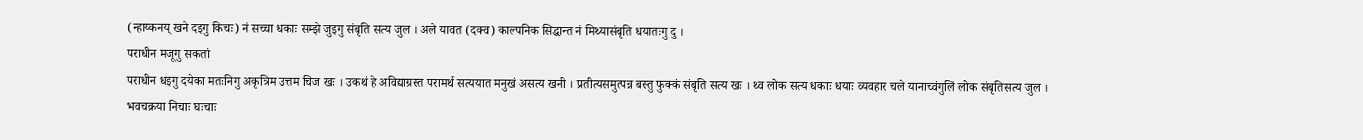(न्हाय्कनय् खने दइगु किचः) नं सच्चा धकाः सम्झे जुइगु संबृति सत्य जुल । अले यावत (दक्व) काल्पनिक सिद्धान्त नं मिथ्यासंबृति धयातःगु दु ।
पराधीन मजूगु सकतां
पराधीन धइगु दयेका मतःनिगु अकृत्रिम उत्तम चिज खः । उकथं हे अविद्याग्रस्त परामर्थ सत्ययात मनुखं असत्य खनी । प्रतीत्यसमुत्पन्न बस्तु फुक्कं संबृति सत्य खः । थ्व लोक सत्य धकाः धयाः व्यवहार चले यानाच्वंगुलिं लोक संबृतिसत्य जुल ।
भवचक्रया निचाः घःचाः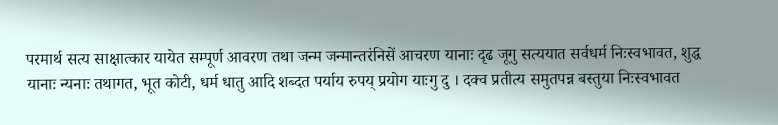परमार्थ सत्य साक्षात्कार यायेत सम्पूर्ण आवरण तथा जन्म जन्मान्तरंनिसें आचरण यानाः दृढ जूगु सत्ययात सर्वधर्म निःस्वभावत, शुद्ध यानाः न्यनाः तथागत, भूत कोटी, धर्म धातु आदि शब्दत पर्याय रुपय् प्रयोग याःगु दु । दक्व प्रतीत्य समुतपन्न बस्तुया निःस्वभावत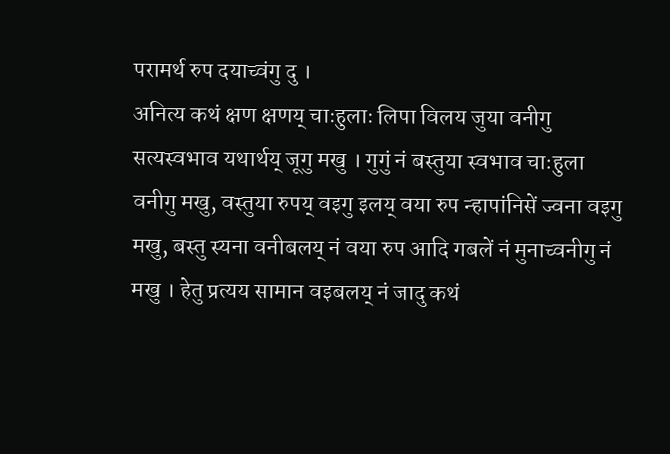परामर्थ रुप दयाच्वंगु दु ।
अनित्य कथं क्षण क्षणय् चाःहुलाः लिपा विलय जुया वनीगु सत्यस्वभाव यथार्थय् जूगु मखु । गुगुं नं बस्तुया स्वभाव चाःहुला वनीगु मखु, वस्तुया रुपय् वइगु इलय् वया रुप न्हापांनिसें ज्वना वइगु मखु, बस्तु स्यना वनीबलय् नं वया रुप आदि गबलें नं मुनाच्वनीगु नं मखु । हेतु प्रत्यय सामान वइबलय् नं जादु कथं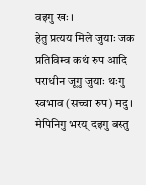वइगु खः ।
हेतु प्रत्यय मिले जुयाः जक प्रतिविम्व कथं रुप आदि पराधीन जूगु जुयाः थःगु स्वभाव (सच्चा रुप) मदु । मेपिनिगु भरय् दइगु बस्तु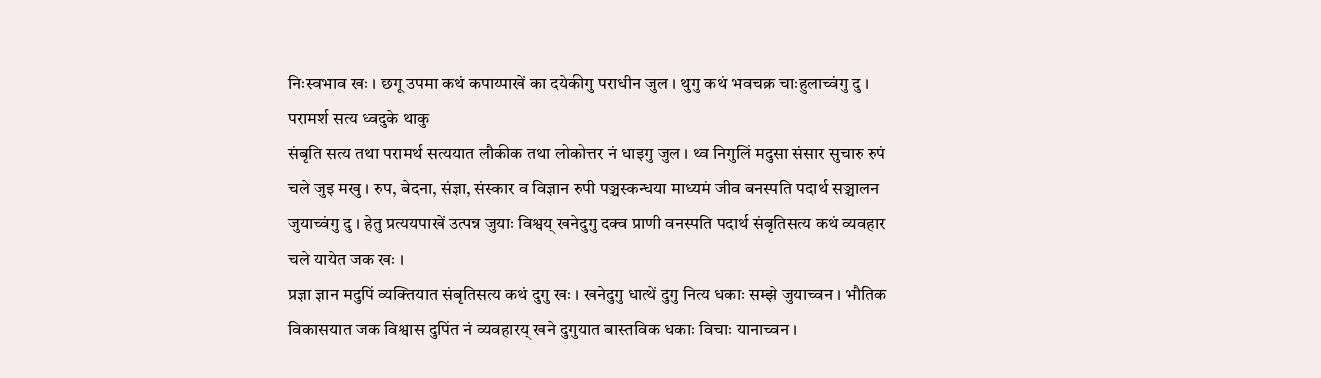निःस्वभाव खः । छगू उपमा कथं कपाय्पाखें का दयेकीगु पराधीन जुल । थुगु कथं भवचक्र चाःहुलाच्वंगु दु ।
परामर्श सत्य ध्वदुके थाकु
संबृति सत्य तथा परामर्थ सत्ययात लौकीक तथा लोकोत्तर नं धाइगु जुल । थ्व निगुलिं मदुसा संसार सुचारु रुपं चले जुइ मखु । रुप, बेदना, संज्ञा, संस्कार व विज्ञान रुपी पञ्चस्कन्धया माध्यमं जीव बनस्पति पदार्थ सञ्चालन जुयाच्वंगु दु । हेतु प्रत्ययपाखें उत्पन्न जुयाः विश्वय् खनेदुगु दक्व प्राणी वनस्पति पदार्थ संबृतिसत्य कथं व्यवहार चले यायेत जक खः ।
प्रज्ञा ज्ञान मदुपिं व्यक्तियात संबृतिसत्य कथं दुगु खः । खनेदुगु धात्थें दुगु नित्य धकाः सम्झे जुयाच्वन । भौतिक विकासयात जक विश्वास दुपिंत नं व्यवहारय् खने दुगुयात बास्तविक धकाः विचाः यानाच्वन ।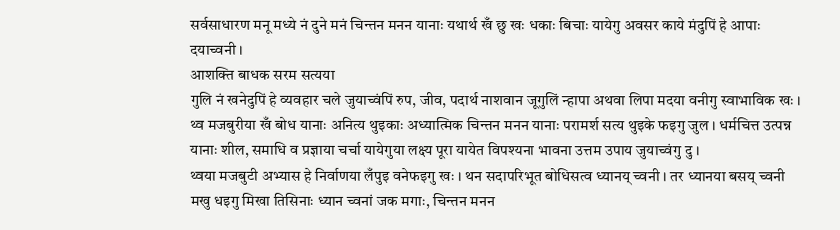सर्वसाधारण मनू मध्ये नं दुने मनं चिन्तन मनन यानाः यथार्थ खँ छु खः धकाः बिचाः यायेगु अवसर काये मंदुपिं हे आपाः दयाच्वनी ।
आशक्ति बाधक सरम सत्यया
गुलि नं खनेदुपिं हे व्यवहार चले जुयाच्वंपिं रुप, जीव, पदार्थ नाशवान जूगुलिं न्हापा अथवा लिपा मदया वनीगु स्वाभाविक खः । थ्व मजबुरीया खँ बोध यानाः अनित्य थुइकाः अध्यात्मिक चिन्तन मनन यानाः परामर्श सत्य थुइके फइगु जुल । धर्मचित्त उत्पन्न यानाः शील, समाधि व प्रज्ञाया चर्चा यायेगुया लक्ष्य पूरा यायेत विपश्यना भावना उत्तम उपाय जुयाच्वंगु दु ।
थ्वया मजबुटी अभ्यास हे निर्वाणया लँपुइ वनेफइगु खः । थन सदापरिभूत बोधिसत्व ध्यानय् च्वनी । तर ध्यानया बसय् च्वनी मखु धइगु मिखा तिसिनाः ध्यान च्वनां जक मगाः, चिन्तन मनन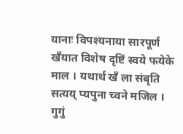यानाः विपश्यनाया सारपूर्ण खँयात विशेष दृष्टिं स्वये फयेके माल । यथार्थ खँ ला संबृति सत्यय् प्यपुना च्वने मजिल ।
गुगुं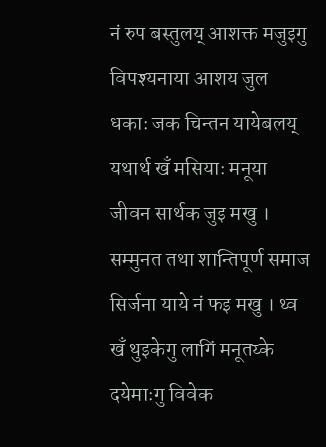नं रुप बस्तुलय् आशक्त मजुइगु विपश्यनाया आशय जुल धकाः जक चिन्तन यायेबलय् यथार्थ खँ मसियाः मनूया जीवन सार्थक जुइ मखु । सम्मुनत तथा शान्तिपूर्ण समाज सिर्जना याये नं फइ मखु । थ्व खँ थुइकेगु लागिं मनूतय्के दयेमाःगु विवेक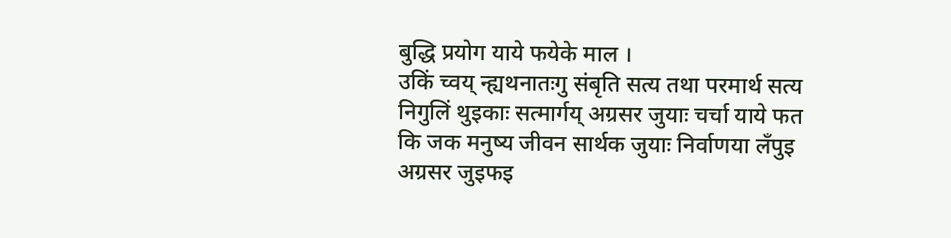बुद्धि प्रयोग याये फयेके माल ।
उकिं च्वय् न्ह्यथनातःगु संबृति सत्य तथा परमार्थ सत्य निगुलिं थुइकाः सत्मार्गय् अग्रसर जुयाः चर्चा याये फत कि जक मनुष्य जीवन सार्थक जुयाः निर्वाणया लँपुइ अग्रसर जुइफइ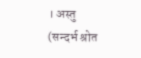। अस्तु
(सन्दर्भ श्रोत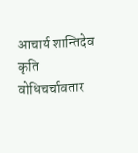आचार्य शान्तिदेव कृति वोधिचर्चावतार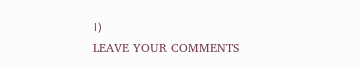।)
LEAVE YOUR COMMENTS